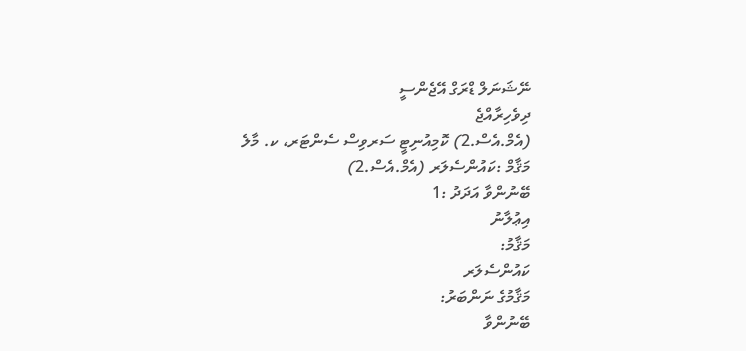ނޭޝަނަލް ޑްރަގް އޭޖެންސީ
ދިވެހިރާއްޖެ
(އެމް.އެސް.2) ކޮމިއުނިޓީ ސަރވިސް ސެންޓަރ، ކ. މާލެ
މަޤާމް :ކައުންސެލަރ (އެމް.އެސް.2)
ބޭނުންވާ އަދަދު :1
އިޢުލާނު
މަޤާމު:
ކައުންސެލަރ
މަޤާމުގެ ނަންބަރު:
ބޭނުންވާ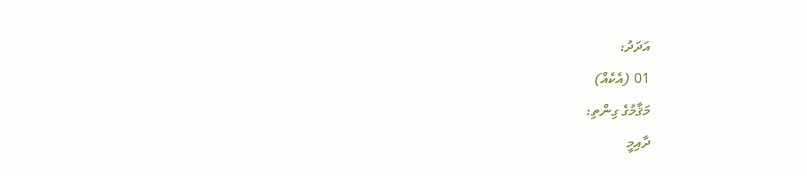އަދަދު:
01 (އެކެއް)
މަޤާމުގެ ގިންތި:
ދާއިމީ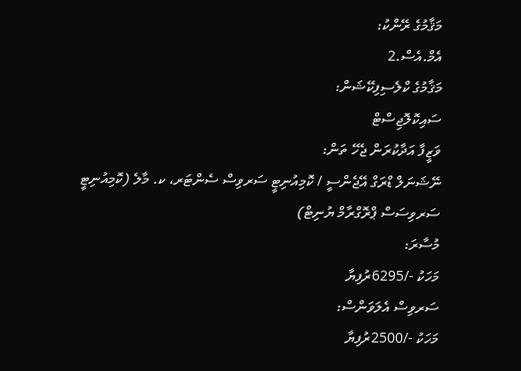މަޤާމުގެ ރޭންކު:
އެމް.އެސް.2
މަޤާމުގެ ކްލެސިފިކޭޝަން:
ސައިކޮލޮޖިސްޓް
ވަޒީފާ އަދާކުރަން ޖެހޭ ތަން:
ނޭޝަނަލް ޑްރަގް އޭޖެންސީ / ކޮމިއުނިޓީ ސަރވިސް ސެންޓަރ، ކ. މާލެ (ކޮމިއުނިޓީ ސަރވިސަސް ޕްރޮގްރާމް ޔުނިޓް)
މުސާރަ:
މަހަކު -/6295ރުފިޔާ
ސަރވިސް އެލަވަންސް:
މަހަކު -/2500ރުފިޔާ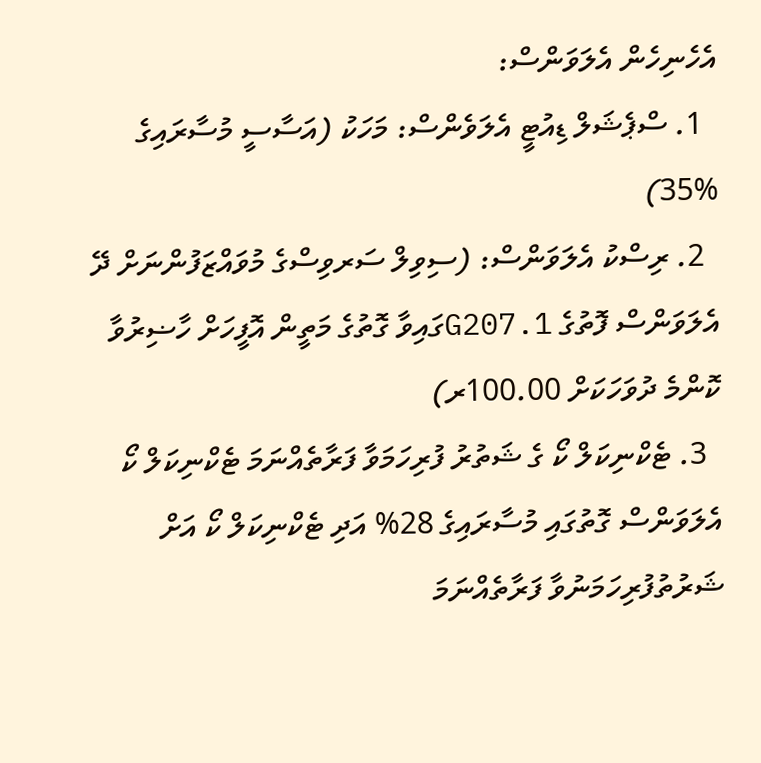އެހެނިހެން އެލަވަންސް:
  1. ސްޕެޝަލް ޑިއުޓީ އެލަވެންސް: މަހަކު (އަސާސީ މުސާރައިގެ %35)
  2. ރިސްކު އެލަވަންސް: (ސިވިލް ސަރވިސްގެ މުވައްޒަފުންނަށް ދޭ އެލަވަންސް ފޮތުގެ G207.1ގައިވާ ގޮތުގެ މަތީން އޮފީހަށް ހާޟިރުވާ ކޮންމެ ދުވަހަކަށް 100.00ރ)
  3. ޓެކްނިކަލް ކޯ ގެ ޝަތުރު ފުރިހަމަވާ ފަރާތެއްނަމަ ޓެކްނިކަލް ކޯ އެލަވަންސް ގޮތުގައި މުސާރައިގެ 28% އަދި ޓެކްނިކަލް ކޯ އަށް ޝަރުތުފުރިހަމަނުވާ ފަރާތެއްނަމަ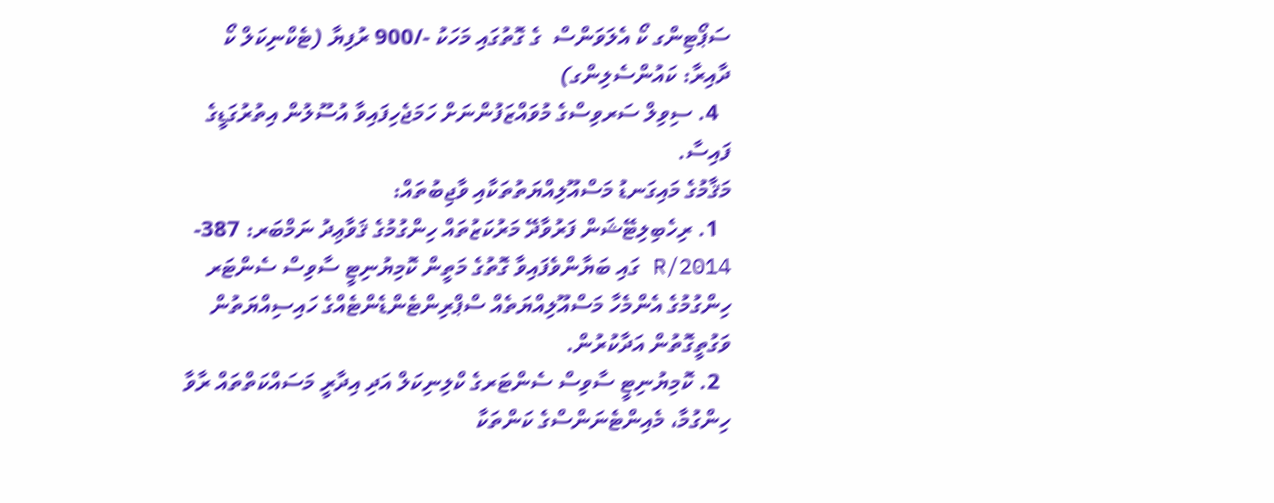ސަޕޯޓިންގ ކޯ އެލަވަންސް  ގެ ގޮތުގައި މަހަކު -/900 ރުފިޔާ (ޓެކްނިކަލް ކޯ ދާއިރާ: ކައުންސެލިންގ)
  4. ސިވިލް ސަރވިސްގެ މުވައްޒަފުންނަށް ހަމަޖެހިފައިވާ އުސޫލުން އިތުރުގަޑީގެ ފައިސާ.
މަޤާމުގެ މައިގަނޑު މަސްއޫލިއްޔަތުތަކާއި ވާޖިބުތައް:
  1. ރިހެބިލިޓޭޝަން ފަރުވާދޭ މަރުކަޒުތައް ހިންގުމުގެ ޤަވާޢިދު ނަމްބަރ: 387-R/2014 ގައި ބަޔާންވެފައިވާ ގޮތުގެ މަތީން ކޮމިޔުނިޓީ ސާވިސް ސެންޓަރ ހިންގުމުގެ އެންމެހާ މަސްއޫލިއްޔަތެއް ސްޕްރިންޓެންޑެންޓެއްގެ ހައިސިއްޔަތުން ވަގުތީގޮތުން އަދާކުރުން.
  2. ކޮމިޔުނިޓީ ސާވިސް ސެންޓަރގެ ކްލިނިކަލް އަދި އިދާރީ މަސައްކަތްތައް ރާވާ ހިންގުމާ، މެއިންޓެނަންސްގެ ކަންތަކާ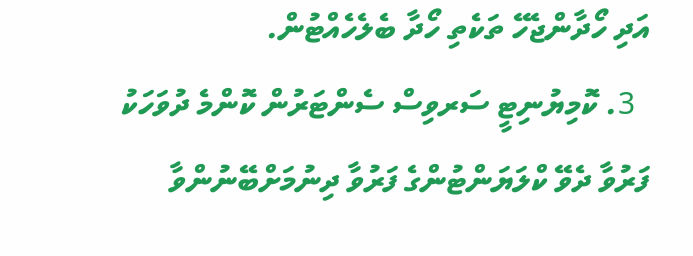އަދި ހޯދާންޖެހޭ ތަކެތި ހޯދާ ބެލެހެއްޓުން.
  3. ކޮމިޔުނިޓީ ސަރވިސް ސެންޓަރުން ކޮންމެ ދުވަހަކު ފަރުވާ ދެވޭ ކްލަޔަންޓުންގެ ފަރުވާ ދިނުމަށްބޭނުންވާ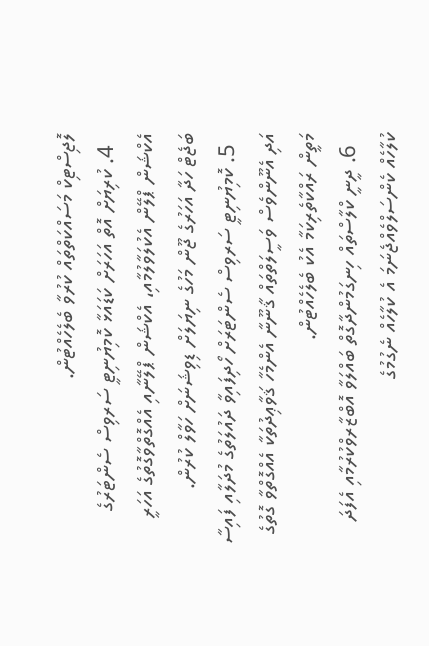ލޮޖިސްޓިކް މަސައްކަތްތައް ކުރުވާ ބެލެހެއްޓުން.
  4. ކުރިޔަށް އޮތް އަހަރަށް ކަޑައަޅާ ކޮމިޔުނިޓީ ސަރވިސް ސެންޓަރުގެ އެކްޝަން ޕްލޭން އެކުލަވާލުމާއި، އެކްޝަން ޕްލޭނާއި އެއްގޮތްވާގޮތުގެ އަހަރީ ބަޖެޓް ހަދާ އަހަރުގެ ޖޫން މަހުގެ ނިޔަލަށް ޑިވިޝަނަށް ހަވާލް ކުރުން.
  5. ކޮމިޔުނިޓީ ސަރވިސް ސެންޓަރަށް ހޯދިފައިވާ ދައުލަތުގެ މުދަލާއި ފައިސާ އަދި އެނޫންވެސް ވަސީލަތްތައް ޤާނޫނާ އެންމެހާ ޤަވާޢިދުތަކާ އެއްގޮތްވާ ގޮތުގެ މަތީން ރައްކާތެރިކަމާ އެކު ބެލެހެއްޓުން.
  6. ދީނީ ކްލާސްތައް ހިނގަމުންދާގޮތް ބައްލަވާ އޮބްޒާރވްކުރުމާއި އެފަދަ ކުލާހެއް ކެންސަލްވެއްޖެނަމަ އެ ކުލާހެއް ނެގުމުގެ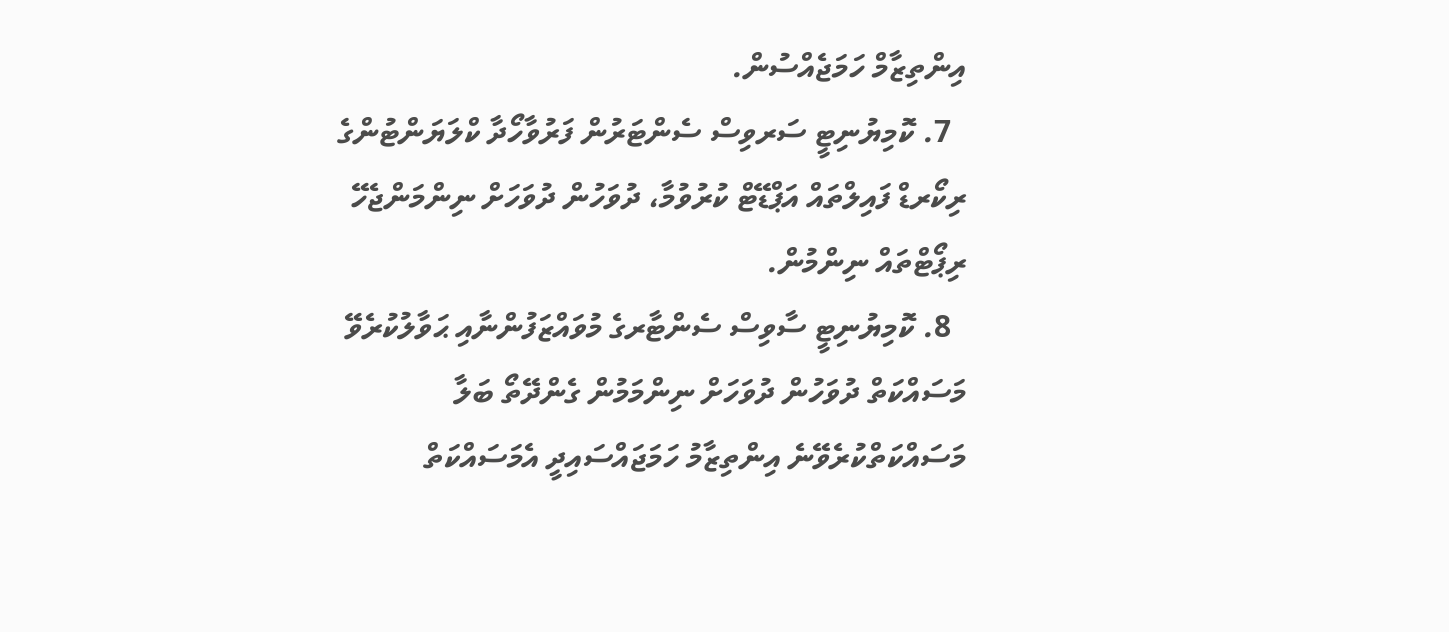އިންތިޒާމް ހަމަޖެއްސުން.
  7. ކޮމިޔުނިޓީ ސަރވިސް ސެންޓަރުން ފަރުވާހޯދާ ކްލަޔަންޓުންގެ ރިކޯރޑް ފައިލްތައް އަޕްޑޭޓް ކުރުވުމާ، ދުވަހުން ދުވަހަށް ނިންމަންޖެހޭ ރިޕޯޓްތައް ނިންމުން.
  8. ކޮމިޔުނިޓީ ސާވިސް ސެންޓާރގެ މުވައްޒަފުންނާއި ޙަވާލުކުރެވޭ މަސައްކަތް ދުވަހުން ދުވަހަށް ނިންމަމުން ގެންދޭތޯ ބަލާ މަސައްކަތްކުރެވޭނެ އިންތިޒާމު ހަމަޖައްސައިދީ އެމަސައްކަތް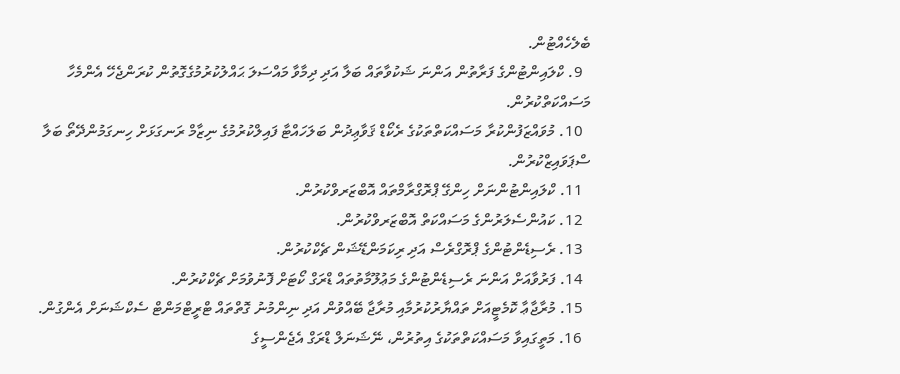ބެލެހެއްޓުން.
  9. ކްލައިންޓުންގެ ފަރާތުން އަންނަ ޝަކުވާތައް ބަލާ އަދި ދިމާވާ މައްސަލަ ޙައްލުކުރުމުގެގޮތުން ކުރަންޖެހޭ އެންމެހާ މަސައްކަތްކުރުން.
  10. މުވައްޒަފުންކުރާ މަސައްކަތްތަކުގެ ރެކޯޑް ޤަވާޢިދުން ބަލަހައްޓާ ފައިލްކުރުމުގެ ނިޒާމް ރަނގަޅަށް ހިނގަމުންދޭތޯ ބަލާ ސްޕަވައިޒްކުރުން.
  11. ކްލައިންޓުންނަށް ހިންގޭ ޕްރޮގްރާމްތައް އޮބްޒަރވްކުރުން.
  12. ކައުންސެލަރުންގެ މަސައްކަތް އޮބްޒަރވްކުރުން.
  13. ރެސިޑެންޓުންގެ ޕްރޮގްރެސް އަދި ރިކަމަންޑޭޝަން ޗެކްކުރުން.
  14. ފަރުވާއަށް އަންނަ ރެސިޑެންޓުންގެ މަޢުލޫމާތުތައް ޑްރަގް ކޯޓަށް ފޮނުވުމަށް ޗެކްކުރުން.
  15. މުރާޖާޢާ ކޮމެޓީއަށް ތައްޔާރުކުރުމާއި މުރާޖާ ބޭއްވުން އަދި ނިންމުނު ގޮތްތައް ޓްރީޓްމަންޓް ސެކްޝަނަށް އެންގުން.
  16. މަތީގައިވާ މަސައްކަތްތަކުގެ އިތުރުން، ނޭޝަނަލް ޑްރަގް އެޖެންސީގެ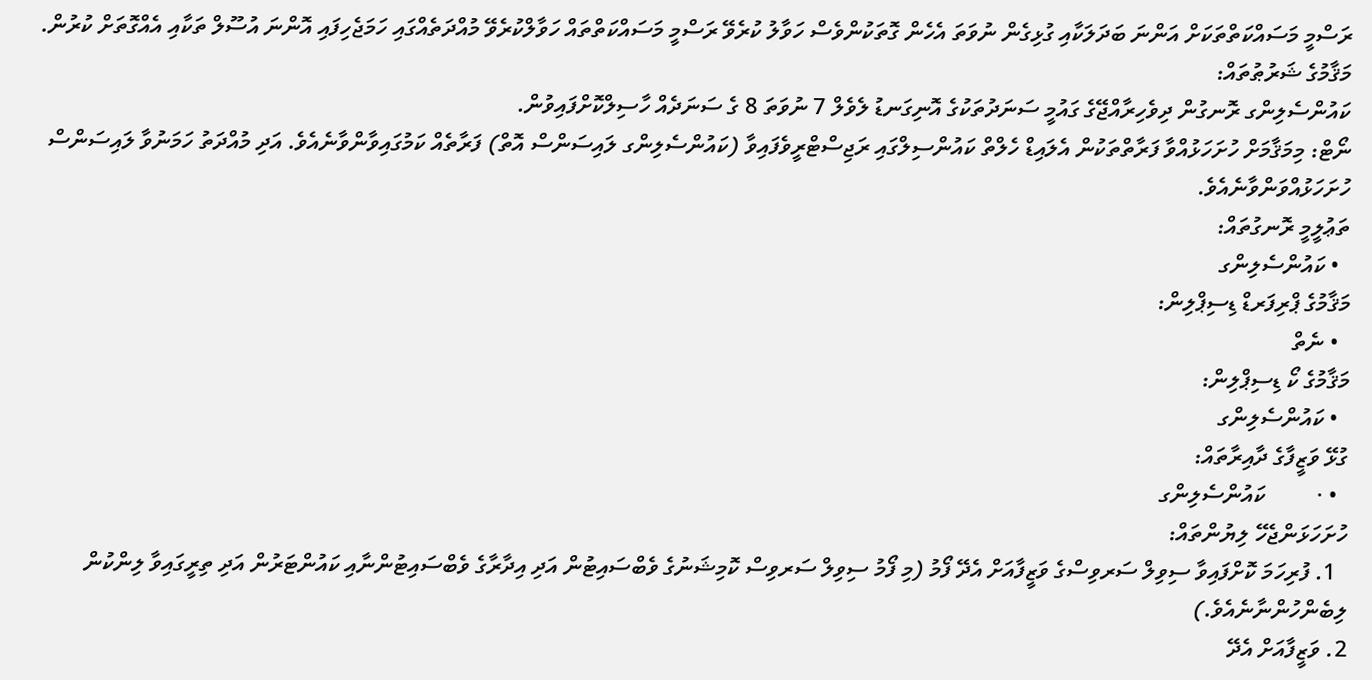ރަސްމީ މަސައްކަތްތަކަށް އަންނަ ބަދަލަކާއި ގުޅިގެން ނުވަތަ އެހެން ގޮތަކުންވެސް ހަވާލު ކުރެވޭ ރަސްމީ މަސައްކަތްތައް ހަވާލްކުރެވޭ މުއްދަތެއްގައި ހަމަޖެހިފައި އޮންނަ އުސޫލް ތަކާއި އެއްގޮތަށް ކުރުން.
މަޤާމުގެ ޝަރުޠުތައް:
ކައުންސެލިންގ ރޮނގުން ދިވެހިރާއްޖޭގެ ގައުމީ ސަނަދުތަކުގެ އޮނިގަނޑު ލެވެލް 7 ނުވަތަ 8 ގެ ސަނަދެއް ހާސިލްކޮށްފައިވުން.
ނޯޓް: މިމަޤާމަށް ހުށަހަޅުއްވާ ފަރާތްތަކުން އެލައިޑް ހެލްތް ކައުންސިލްގައި ރަޖިސްޓްރީވެފައިވާ (ކައުންސެލިންގ ލައިސަންސް އޮތް) ފަރާތެއް ކަމުގައިވާންވާނެއެވެ. އަދި މުއްދަތު ހަމަނުވާ ލައިސަންސް ހުށަހަޅުއްވަންވާނެއެވެ.
ތަޢުލީމީ ރޮނގުތައް:
  • ކައުންސެލިންގ
މަޤާމުގެ ޕްރިފަރޑް ޑިސިޕްލިން:
  • ނެތް
މަޤާމުގެ ކޯ ޑިސިޕްލިން:
  • ކައުންސެލިންގ
ގުޅޭ ވަޒީފާގެ ދާއިރާތައް:
  • ·         ކައުންސެލިންގ
ހުށަހަޅަންޖެހޭ ލިޔުންތައް:
  1. ފުރިހަމަ ކޮށްފައިވާ ސިވިލް ސަރވިސްގެ ވަޒީފާއަށް އެދޭ ފޯމު (މި ފޯމު ސިވިލް ސަރވިސް ކޮމިޝަނުގެ ވެބްސައިޓުން އަދި އިދާރާގެ ވެބްސައިޓުންނާއި ކައުންޓަރުން އަދި ތިރީގައިވާ ލިންކުން ލިބެންހުންނާނެއެވެ.)
2. ވަޒީފާއަށް އެދޭ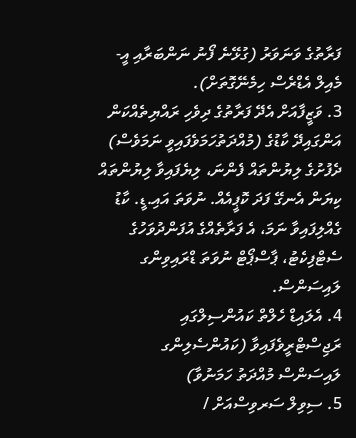ފަރާތުގެ ވަނަވަރު (ގުޅޭނެ ފޯނު ނަންބަރާއި އީ-މެއިލް އެޑްރެސް ހިމެނޭގޮތަށް).
3. ވަޒީފާއަށް އެދޭ ފަރާތުގެ ދިވެހި ރައްޔިތެއްކަން އަންގައިދޭ ކާޑުގެ (މުއްދަތުހަމަވެފައިވީ ނަމަވެސް) ދެފުށުގެ ލިޔުންތައް ފެންނަ، ލިޔެފައިވާ ލިޔުންތައް ކިޔަން އެނގޭ ފަދަ ކޮޕީއެއް. ނުވަތަ އައި.ޑީ. ކާޑު ގެއްލިފައިވާ ނަމަ، އެ ފަރާތެއްގެ އުފަންދުވަހުގެ ސެޓްފިކެޓު، ޕާސްޕޯޓް ނުވަތަ ޑްރައިވިންގ ލައިސަންސް.
4. އެލައިޑް ހެލްތް ކައުންސިލްގައި ރަޖިސްޓްރީވެފައިވާ (ކައުންސެލިންގ ލައިސަންސް މުއްދަތު ހަމަނުވާ)
5. ސިވިލް ސަރވިސްއަށް /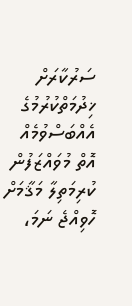ސަރުކާރަށް ޚިދުމަތްކުރުމުގެ އެއްބަސްވުމެއް އޮތް މުވައްޒަފުން ކުރިމަތިލާ މަޤާމަށް ހޮވިއްޖެ ނަމަ،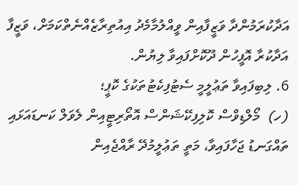އަދާކުރަމުންދާ ވަޒީފާއިން ވީއްލުމާމެދު އިއުތިރާޒެއްނެތްކަމަށް، ވަޒީފާ އަދާކުރާ އޮފީހުން ދޫކޮށްފައިވާ ލިޔުން.
6. ލިބިފައިވާ ތަޢުލީމީ ސެޓުފިކެޓުތަކުގެ ކޮޕީ؛
(ހ)  މޯލްޑިވްސް ކޮލިފިކޭޝަންސް އޮތޯރިޓީއިން ލެވަލް ކަނޑައަޅައި ތައްގަނޑު ޖަހާފައިވާ، މަތީ ތަޢުލީމުދޭ ރާއްޖެއިން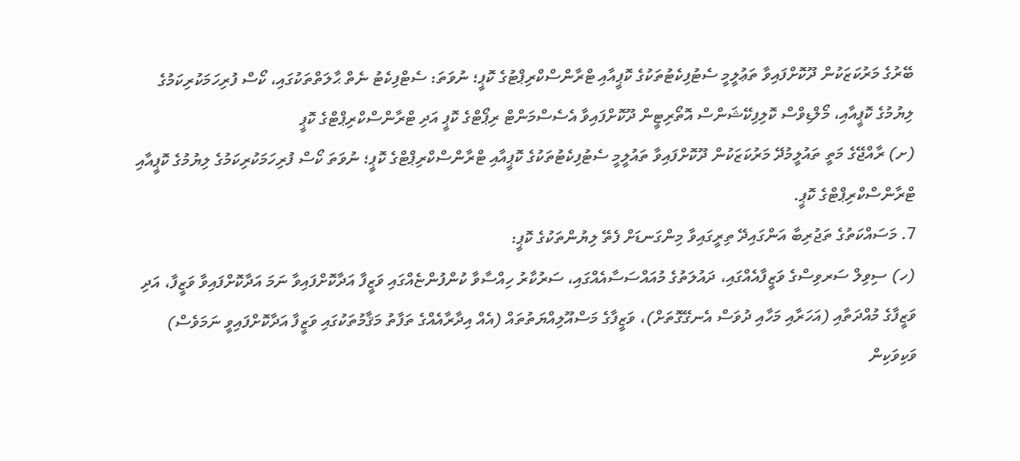ބޭރުގެ މަރުކަޒަކުން ދޫކޮށްފައިވާ ތަޢުލީމީ ސެޓުފިކެޓުތަކުގެ ކޮޕީއާއި ޓްރާންސްކްރިޕްޓުގެ ކޮޕީ؛ ނުވަތަ: ސެޓްފިކެޓު ނެތް ޙާލަތްތަކުގައި، ކޯސް ފުރިހަމަކުރިކަމުގެ ލިޔުމުގެ ކޮޕީއާއި، މޯލްޑިވްސް ކޮލިފިކޭޝަންސް އޮތޯރިޓީން ދޫކޮށްފައިވާ އެސެސްމަންޓް ރިޕޯޓްގެ ކޮޕީ އަދި ޓްރާންސްކްރިޕްޓްގެ ކޮޕީ
(ށ) ރާއްޖޭގެ މަތީ ތައުލީމުދޭ މަރުކަޒަކުން ދޫކޮށްފައިވާ ތައުލީމީ ސެޓުފިކެޓުތަކުގެ ކޮޕީއާއި ޓްރާންސްކްރިޕްޓްގެ ކޮޕީ؛ ނުވަތަ ކޯސް ފުރިހަމަކުރިކަމުގެ ލިޔުމުގެ ކޮޕީއާއި ޓްރާންސްކްރިޕްޓްގެ ކޮޕީ.
7. މަސައްކަތުގެ ތަޖުރިބާ އަންގައިދޭ ތިރީގައިވާ މިންގަނޑަށް ފެތޭ ލިޔުންތަކުގެ ކޮޕީ:
(ހ) ސިވިލް ސަރވިސްގެ ވަޒީފާއެއްގައި، ދައުލަތުގެ މުއައްސަސާއެއްގައި، ސަރުކާރު ހިއްސާވާ ކުންފުންޏެއްގައި ވަޒީފާ އަދާކޮށްފައިވާ ނަމަ އަދާކޮށްފައިވާ ވަޒީފާ، އަދި ވަޒީފާގެ މުއްދަތާއި (އަހަރާއި މަހާއި ދުވަސް އެނގޭގޮތަށް)، ވަޒީފާގެ މަސްއޫލިއްޔަތުތައް (އެއް އިދާރާއެއްގެ ތަފާތު މަޤާމުތަކުގައި ވަޒީފާ އަދާކޮށްފައިވީ ނަމަވެސް) ވަކިވަކިން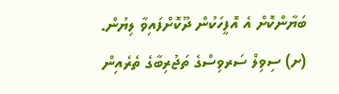ބަޔާންކޮށް އެ އޮފީހަކުން ދޫކޮށްފައިވާ ލިޔުން.
(ށ) ސިވިލް ސަރވިސްގެ ތަޖުރިބާގެ ތެރެއިން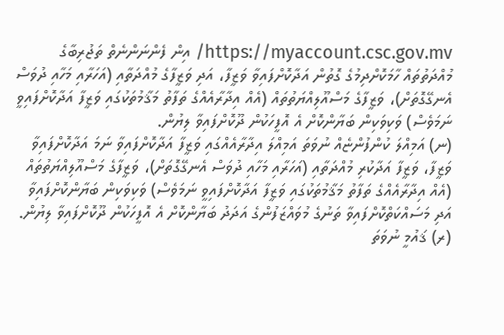https://myaccount.csc.gov.mv/ އިން ފެންނަންނެތް ތަޖުރިބާގެ މުއްދަތުތައް ހާމަކޮށްދިމުގެ ގޮތުން އަދާކޮށްފައިވާ ވަޒީފާ، އަދި ވަޒީފާގެ މުއްދަތާއި (އަހަރާއި މަހާއި ދުވަސް އެނގޭގޮތަށް)، ވަޒީފާގެ މަސްއޫލިއްޔަތުތައް (އެއް އިދާރާއެއްގެ ތަފާތު މަޤާމުތަކުގައި ވަޒީފާ އަދާކޮށްފައިވީ ނަމަވެސް) ވަކިވަކިން ބަޔާންކޮށް އެ އޮފީހަކުން ދޫކޮށްފައިވާ ލިޔުން.
(ނ) އަމިއްލަ ކުންފުންޏެއް ނުވަތަ އަމިއްލަ އިދާރާއެއްގައި ވަޒީފާ އަދާކޮށްފައިވާ ނަމަ އަދާކޮށްފައިވާ ވަޒީފާ، ވަޒީފާ އަދާކުރި މުއްދަތާއި (އަހަރާއި މަހާއި ދުވަސް އެނގޭގޮތަށް)، ވަޒީފާގެ މަސްއޫލިއްޔަތުތައް (އެއް އިދާރާއެއްގެ ތަފާތު މަޤާމުތަކުގައި ވަޒީފާ އަދާކޮށްފައިވީ ނަމަވެސް) ވަކިވަކިން ބަޔާންކޮށްފައިވާ އަދި މަސައްކަތްކޮށްފައިވާ ތަނުގެ މުވައްޒަފުންގެ އަދަދު ބަޔާންކޮށް އެ އޮފީހަކުން ދޫކޮށްފައިވާ ލިޔުން.
(ރ) ޤައުމީ ނުވަތަ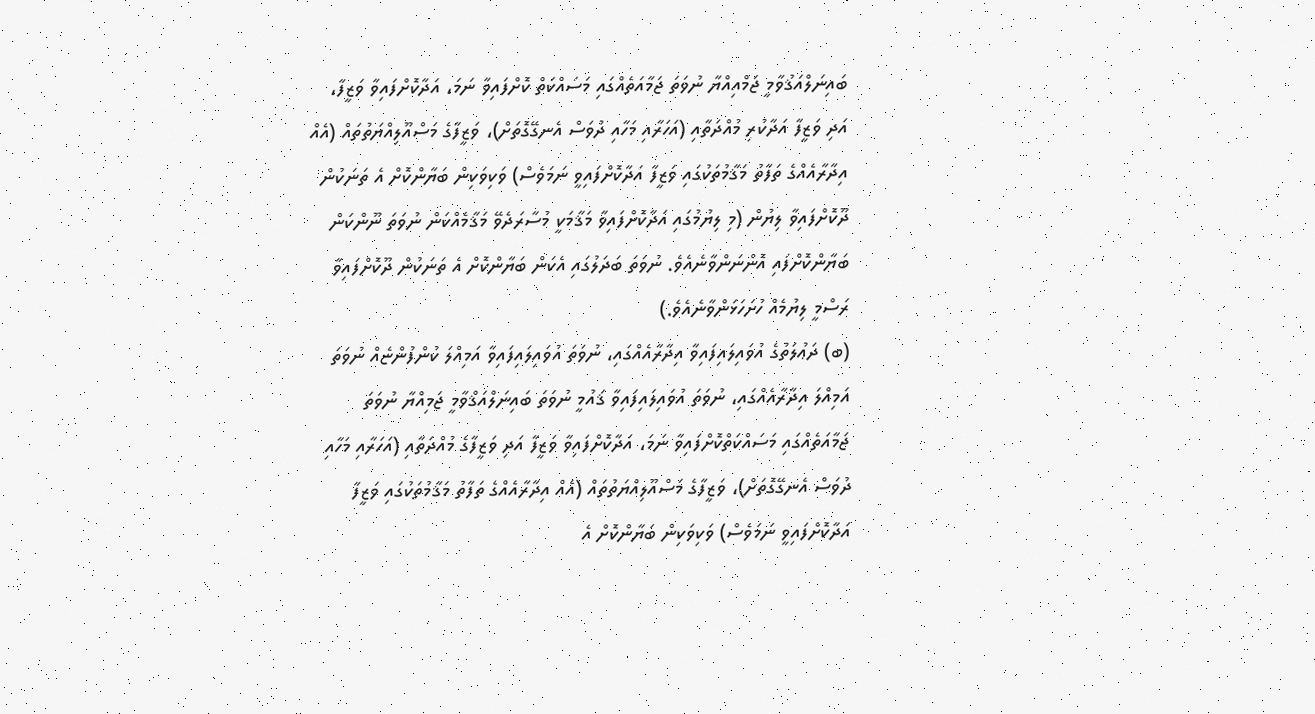ބައިނަލްއަޤުވާމީ ޖަމްއިއްޔާ ނުވަތަ ޖަމާއަތެއްގައި މަސައްކަތް ކޮށްފައިވާ ނަމަ، އަދާކޮށްފައިވާ ވަޒީފާ، އަދި ވަޒީފާ އަދާކުރި މުއްދަތާއި (އަހަރާއި މަހާއި ދުވަސް އެނގޭގޮތަށް)، ވަޒީފާގެ މަސްއޫލިއްޔަތުތައް (އެއް އިދާރާއެއްގެ ތަފާތު މަޤާމުތަކުގައި ވަޒީފާ އަދާކޮށްފައިވީ ނަމަވެސް) ވަކިވަކިން ބަޔާންކޮށް އެ ތަނަކުން ދޫކޮށްފައިވާ ލިޔުން (މި ލިޔުމުގައި އަދާކޮށްފައިވާ މަޤާމަކީ މުސާރަދެވޭ މަޤާމެއްކަން ނުވަތަ ނޫންކަން ބަޔާންކޮށްފައި އޮންނަންވާނެއެވެ. ނުވަތަ ބަދަލުގައި އެކަން ބަޔާންކޮށް އެ ތަނަކުން ދޫކޮށްފައިވާ ރަސްމީ ލިޔުމެއް ހުށަހަޅަންވާނެއެވެ.)
(ބ) ދަޢުލަތުގެ އުވައިލައިފައިވާ އިދާރާއެއްގައި، ނުވަތަ އުވައިލައިފައިވާ އަމިއްލަ ކުންފުންޏެއް ނުވަތަ އަމިއްލަ އިދާރާއެއްގައި، ނުވަތަ އުވައިލައިފައިވާ ޤައުމީ ނުވަތަ ބައިނަލްއަޤްވާމީ ޖަމިއްޔާ ނުވަތަ ޖަމާއަތެއްގައި މަސައްކަތްކޮށްފައިވާ ނަމަ، އަދާކޮށްފައިވާ ވަޒީފާ އަދި ވަޒީފާގެ މުއްދަތާއި (އަހަރާއި މަހާއި ދުވަސް އެނގޭގޮތަށް)، ވަޒީފާގެ މަސްއޫލިއްޔަތުތައް (އެއް އިދާރާއެއްގެ ތަފާތު މަޤާމުތަކުގައި ވަޒީފާ އަދާކޮށްފައިވީ ނަމަވެސް) ވަކިވަކިން ބަޔާންކޮށް އެ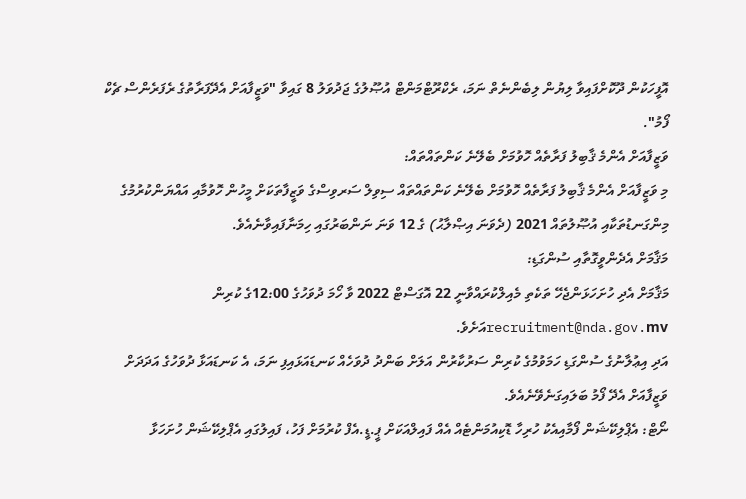އޮފީހަކުން ދޫކޮށްފައިވާ ލިޔުން ލިބެންނެތް ނަމަ، ރެކްރޫޓްމަންޓް އުޞޫލުގެ ޖަދުވަލު 8 ގައިވާ "ވަޒީފާއަށް އެދޭފަރާތުގެ ރެފަރެންސް ޗެކް ފޯމު".
ވަޒީފާއަށް އެންމެ ޤާބިލު ފަރާތެއް ހޮވުމަށް ބެލޭނެ ކަންތައްތައް:
މި ވަޒީފާއަށް އެންމެ ޤާބިލު ފަރާތެއް ހޮވުމަށް ބެލޭނެ ކަންތައްތައް ސިވިލް ސަރވިސްގެ ވަޒީފާތަކަށް މީހުން ހޮވުމާއި އައްޔަންކުރުމުގެ މިންގަނޑުތަކާއި އުޞޫލުތައް 2021 (ދެވަނަ އިޞްލާޙު) ގެ 12 ވަނަ ނަންބަރުގައި ހިމަނާފައިވާނެއެވެ.
މަޤާމަށް އެދެންވީގޮތާއި ސުންގަޑި:
މަޤާމަށް އެދި ހުށަހަޅަންޖެހޭ ތަކެތި މެއިލްކުރައްވާނީ 22 އޮގަސްޓް 2022 ވާ ހޯމަ ދުވަހުގެ 12:00ގެ ކުރިން recruitment@nda.gov.mvއަށެވެ.
އަދި އިޢުލާނުގެ ސުންގަޑި ހަމަވުމުގެ ކުރިން ސަރުކާރުން އަލަށް ބަންދު ދުވަހެއް ކަނޑައަޅައިފި ނަމަ، އެ ކަނޑައަޅާ ދުވަހުގެ އަދަދަށް ވަޒީފާއަށް އެދޭ ފޯމު ބަލައިގަނެވޭނެއެވެ.
ނޯޓް: އެޕްލިކޭޝަން ފޯމާއިއެކު ހުރިހާ ޑޮކިއުމަންޓެއް އެއް ފައިލްއަކަށް ޕީ.ޑީ.އެފް ކުރުމަށް ފަހު، ފައިލުގައި އެޕްލިކޭޝަން ހުށަހަޅާ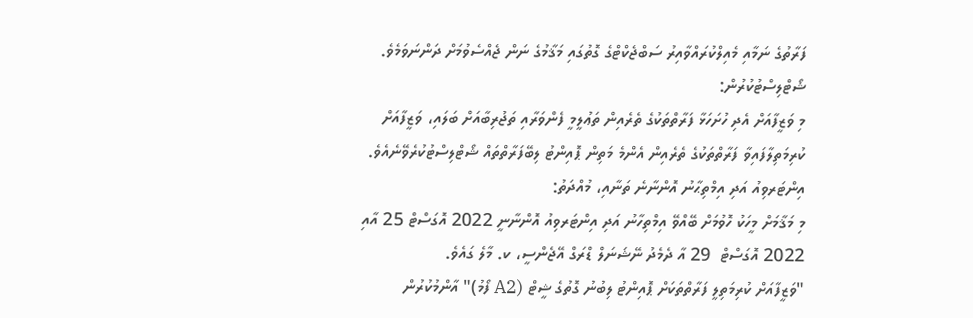ފަރާތުގެ ނަމާއި މެއިލްކުރައްވާއިރު ސަބްޖެކްޓްގެ ގޮތުގައި މަޤާމުގެ ނަން ޖެއްސެވުމަށް ދަންނަވަމެވެ.
ޝޯޓްލިސްޓުކުރުން:
މި ވަޒީފާއަށް އެދި ހުށަހަޅާ ފަރާތްތަކުގެ ތެރެއިން ތަޢުލީމީ ފެންވަރާއި ތަޖުރިބާއަށް ބަލައި، ވަޒީފާއަށް ކުރިމަތިލާފައިވާ ފަރާތްތަކުގެ ތެރެއިން އެންމެ މަތިން ޕޮއިންޓު ލިބޭފަރާތްތައް ޝޯޓްލިސްޓުކުރެވޭނެއެވެ.
އިންޓަރވިއު އަދި އިމްތިޙާނު އޮންނާނެ ތަނާއި، މުއްދަތު:
މި މަޤާމަށް މީހަކު ހޮވުމަށް ބޭއްވޭ އިމްތިހާނު އަދި އިންޓަރވިއު އޮންނާނީ 2022 އޮގަސްޓް 25 އާއި 2022 އޮގަސްޓް  29 އާ ދެމެދު ނޭޝަނަލް ޑްރަގް އޭޖެންސީ، ކ. މާލެ ގައެވެ.
"ވަޒީފާއަށް ކުރިމަތިލީ ފަރާތްތަކަށް ޕޮއިންޓު ލިބުނު ގޮތުގެ ޝީޓް (A2 ފޯމު)" އާންމުކުރުން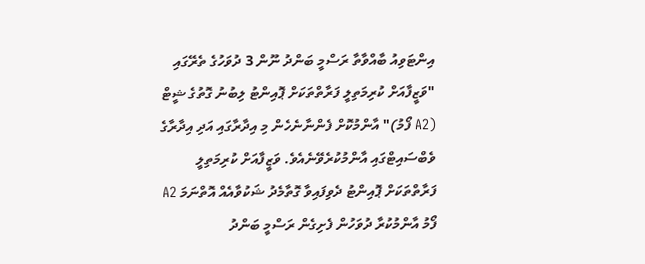އިންޓަވިއު ބާއްވާތާ ރަސްމީ ބަންދު ނޫން 3 ދުވަހުގެ ތެރޭގައި "ވަޒީފާއަށް ކުރިމަތިލީ ފަރާތްތަކަށް ޕޮއިންޓު ލިބުނު ގޮތުގެ ޝީޓް (A2 ފޯމު)" އާންމުކޮށް ފެންނާނެހެން މި އިދާރާގައި އަދި އިދާރާގެ ވެބްސައިޓްގައި އާންމުކުރެވޭނެއެވެ. ވަޒީފާއަށް ކުރިމަތިލީ ފަރާތްތަކަށް ޕޮއިންޓު ދެވިފައިވާ ގޮތާމެދު ޝަކުވާއެއް އޮތްނަމަ A2 ފޯމު އާންމުކުރާ ދުވަހުން ފެށިގެން ރަސްމީ ބަންދު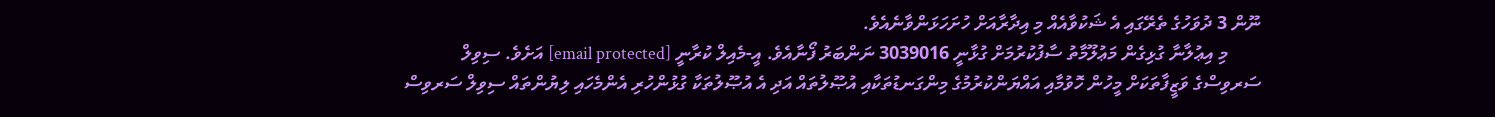ނޫން 3 ދުވަހުގެ ތެރޭގައި އެ ޝަކުވާއެއް މި އިދާރާއަށް ހުށަހަޅަންވާނެއެވެ.
       މި އިޢުލާނާ ގުޅިގެން މަޢުލޫމާތު ސާފުކުރުމަށް ގުޅާނީ 3039016 ނަންބަރު ފޯނާއެވެ. އީ-މެއިލް ކުރާނީ [email protected] އަށެވެ. ސިވިލް ސަރވިސްގެ ވަޒީފާތަކަށް މީހުން ހޮވުމާއި އައްޔަންކުރުމުގެ މިންގަނޑުތަކާއި އުޞޫލުތައް އަދި އެ އުޞޫލުތަކާ ގުޅުންހުރި އެންމެހައި ލިޔުންތައް ސިވިލް ސަރވިސް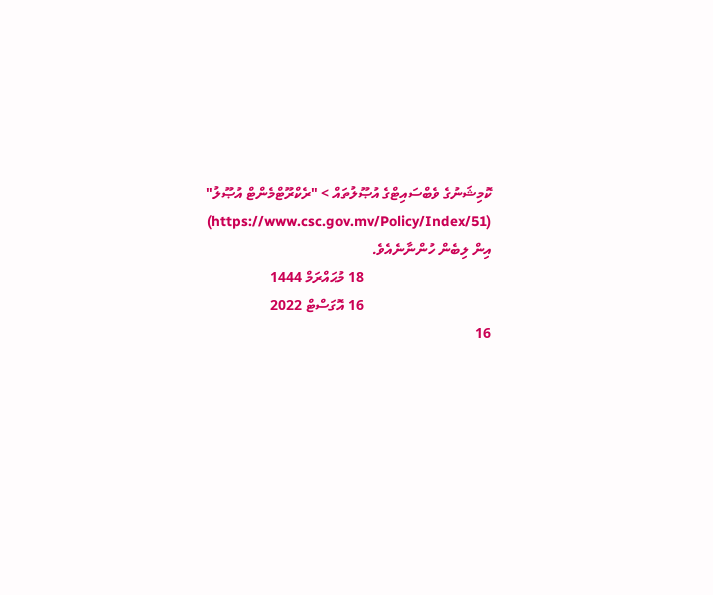ކޮމިޝަނުގެ ވެބްސައިޓްގެ އުޞޫލުތައް > "ރެކްރޫޓްމެންޓް އުޞޫލު" (https://www.csc.gov.mv/Policy/Index/51) އިން ލިބެން ހުންނާނެއެވެ.
                                   18 މުޙައްރަމް 1444
                                   16 އޮގަސްޓް 2022
16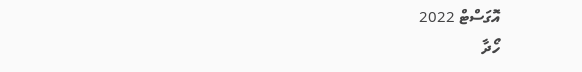އޮގަސްޓް 2022
ހޯދާ